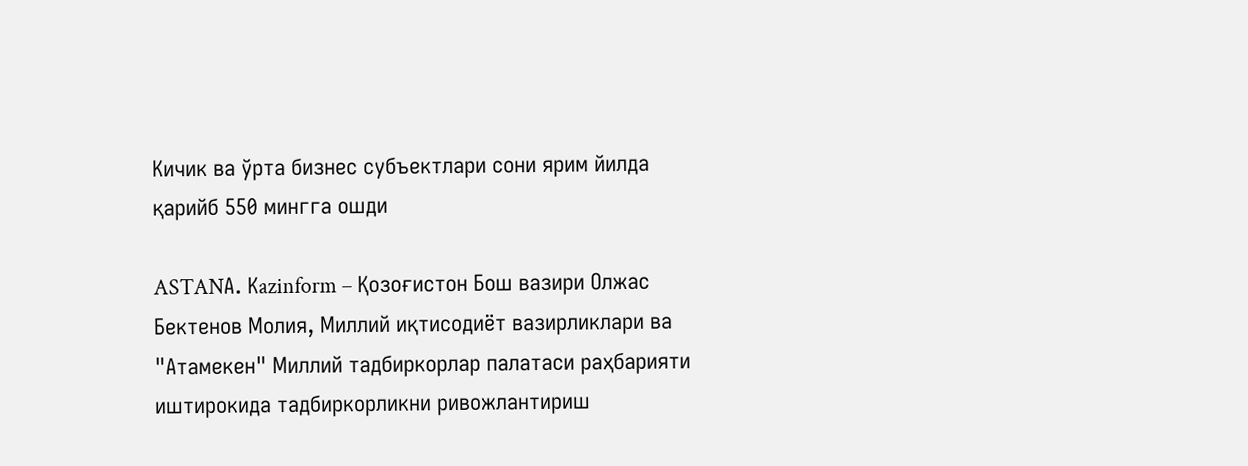Кичик ва ўрта бизнес субъектлари сони ярим йилда қарийб 550 мингга ошди

ASTANА. Кazinform – Қозоғистон Бош вазири Олжас Бектенов Молия, Миллий иқтисодиёт вазирликлари ва "Атамекен" Миллий тадбиркорлар палатаси раҳбарияти иштирокида тадбиркорликни ривожлантириш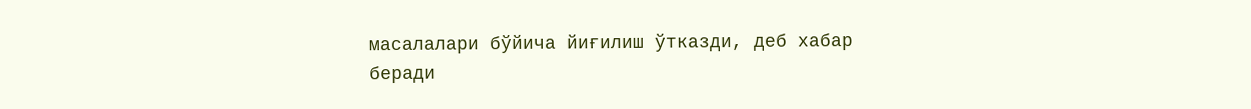масалалари бўйича йиғилиш ўтказди, деб хабар беради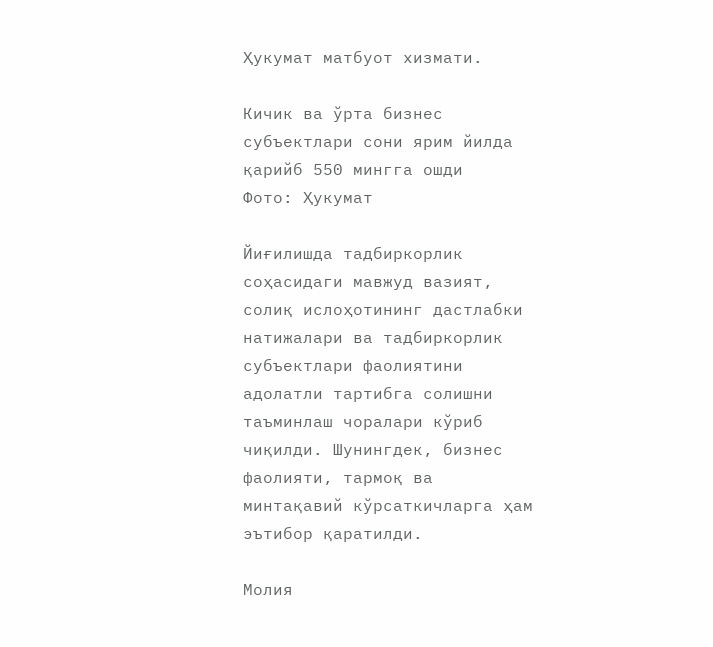Ҳукумат матбуот хизмати.

Кичик ва ўрта бизнес субъектлари сони ярим йилда қарийб 550 мингга ошди
Фото: Ҳукумат

Йиғилишда тадбиркорлик соҳасидаги мавжуд вазият, солиқ ислоҳотининг дастлабки натижалари ва тадбиркорлик субъектлари фаолиятини адолатли тартибга солишни таъминлаш чоралари кўриб чиқилди. Шунингдек, бизнес фаолияти, тармоқ ва минтақавий кўрсаткичларга ҳам эътибор қаратилди.

Молия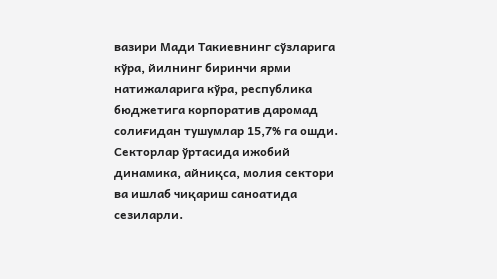вазири Мади Такиевнинг сўзларига кўра, йилнинг биринчи ярми натижаларига кўра, республика бюджетига корпоратив даромад солиғидан тушумлар 15,7% га ошди. Секторлар ўртасида ижобий динамика, айниқса, молия сектори ва ишлаб чиқариш саноатида сезиларли.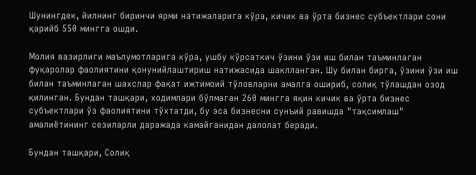Шунингдек, йилнинг биринчи ярми натижаларига кўра, кичик ва ўрта бизнес субъектлари сони қарийб 550 мингга ошди.

Молия вазирлиги маълумотларига кўра, ушбу кўрсаткич ўзини ўзи иш билан таъминлаган фуқаролар фаолиятини қонунийлаштириш натижасида шаклланган. Шу билан бирга, ўзини ўзи иш билан таъминлаган шахслар фақат ижтимоий тўловларни амалга ошириб, солиқ тўлашдан озод қилинган. Бундан ташқари, ходимлари бўлмаган 260 мингга яқин кичик ва ўрта бизнес субъектлари ўз фаолиятини тўхтатди, бу эса бизнесни сунъий равишда "тақсимлаш" амалиётининг сезиларли даражада камайганидан далолат беради.

Бундан ташқари, Солиқ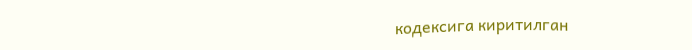кодексига киритилган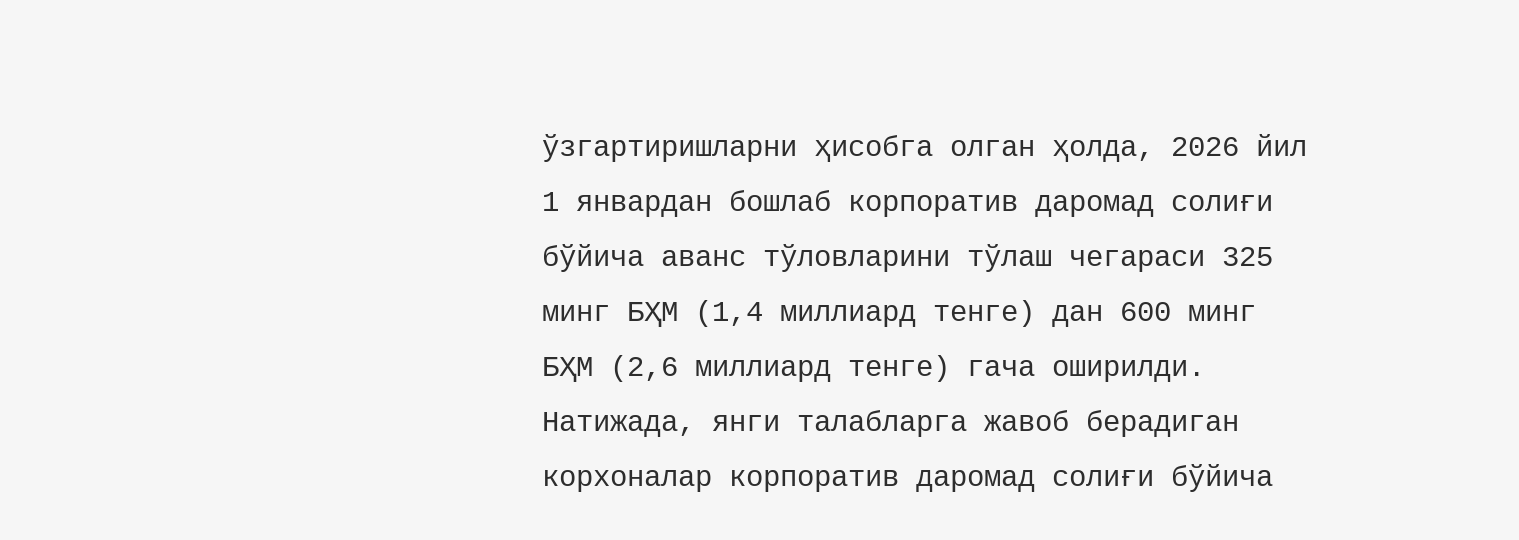ўзгартиришларни ҳисобга олган ҳолда, 2026 йил 1 январдан бошлаб корпоратив даромад солиғи бўйича аванс тўловларини тўлаш чегараси 325 минг БҲМ (1,4 миллиард тенге) дан 600 минг БҲМ (2,6 миллиард тенге) гача оширилди. Натижада, янги талабларга жавоб берадиган корхоналар корпоратив даромад солиғи бўйича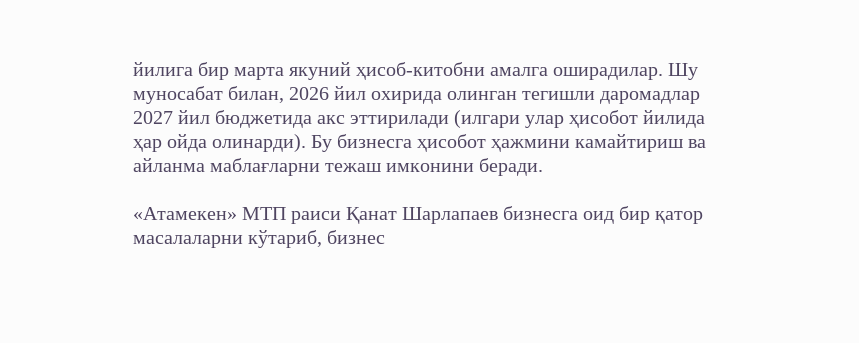йилига бир марта якуний ҳисоб-китобни амалга оширадилар. Шу муносабат билан, 2026 йил охирида олинган тегишли даромадлар 2027 йил бюджетида акс эттирилади (илгари улар ҳисобот йилида ҳар ойда олинарди). Бу бизнесга ҳисобот ҳажмини камайтириш ва айланма маблағларни тежаш имконини беради.

«Атамекен» МТП раиси Қанат Шарлапаев бизнесга оид бир қатор масалаларни кўтариб, бизнес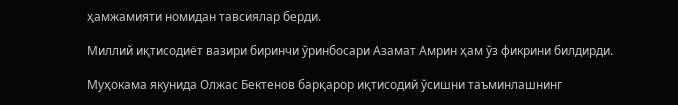ҳамжамияти номидан тавсиялар берди.

Миллий иқтисодиёт вазири биринчи ўринбосари Азамат Амрин ҳам ўз фикрини билдирди.

Муҳокама якунида Олжас Бектенов барқарор иқтисодий ўсишни таъминлашнинг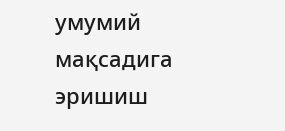умумий мақсадига эришиш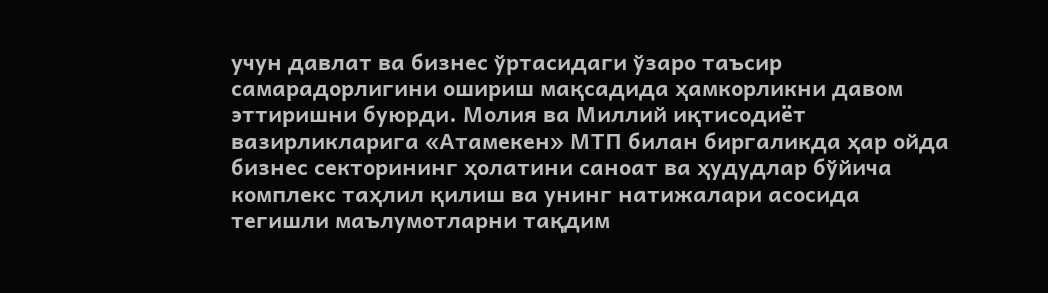учун давлат ва бизнес ўртасидаги ўзаро таъсир самарадорлигини ошириш мақсадида ҳамкорликни давом эттиришни буюрди. Молия ва Миллий иқтисодиёт вазирликларига «Атамекен» МТП билан биргаликда ҳар ойда бизнес секторининг ҳолатини саноат ва ҳудудлар бўйича комплекс таҳлил қилиш ва унинг натижалари асосида тегишли маълумотларни тақдим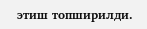этиш топширилди.